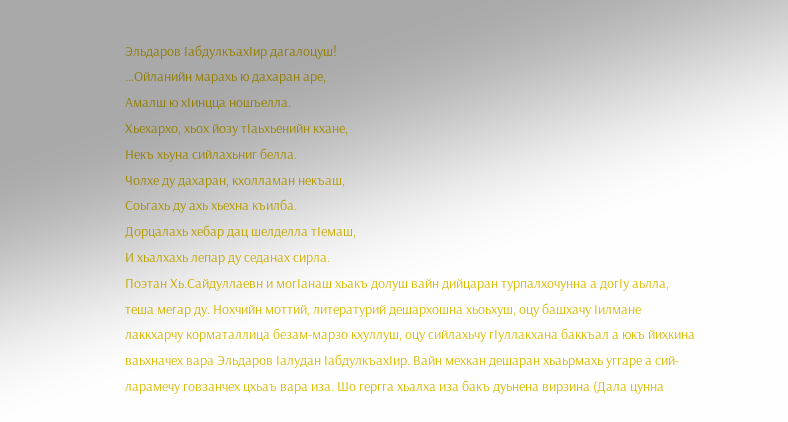Эльдаров IабдулкъахIир дагалоцуш!
…Ойланийн марахь ю дахаран аре,
Амалш ю хIинцца ношъелла.
Хьехархо, хьох йозу тIаьхьенийн кхане,
Некъ хьуна сийлахьниг белла.
Чолхе ду дахаран, кхолламан некъаш,
Соьгахь ду ахь хьехна къилба.
Дорцалахь хебар дац шелделла тIемаш,
И хьалхахь лепар ду седанах сирла.
Поэтан Хь.Сайдуллаевн и могIанаш хьакъ долуш вайн дийцаран турпалхочунна а догIу аьлла, теша мегар ду. Нохчийн моттий, литературий дешархошна хьоьхуш, оцу башхачу Iилмане лаккхарчу корматаллица безам-марзо кхуллуш, оцу сийлахьчу гIуллакхана баккъал а юкъ йихкина ваьхначех вара Эльдаров Iалудан IабдулкъахIир. Вайн мехкан дешаран хьаьрмахь уггаре а сий-ларамечу говзанчех цхьаъ вара иза. Шо гергга хьалха иза бакъ дуьнена вирзина (Дала цунна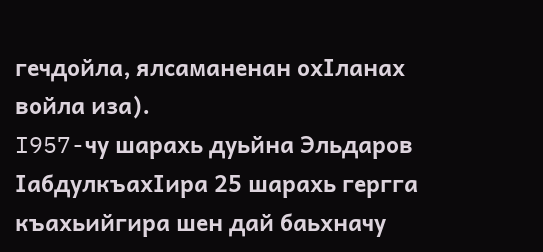гечдойла, ялсаманенан охIланах войла иза).
I957-чу шарахь дуьйна Эльдаров IабдулкъахIира 25 шарахь гергга къахьийгира шен дай баьхначу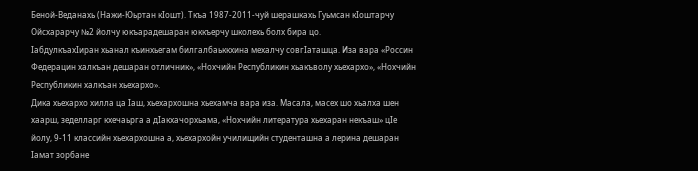Беной-Веданахь (Нажи-Юьртан кIошт). Ткъа 1987-2011-чуй шерашкахь Гуьмсан кIоштарчу Ойсхарарчу №2 йолчу юкъарадешаран юккъерчу школехь болх бира цо.
IабдулкъахIиран хьанал къинхьегам билгалбаьккхина мехалчу совгIаташца. Иза вара «Россин Федерацин халкъан дешаран отличник», «Нохчийн Республикин хьакъволу хьехархо», «Нохчийн Республикин халкъан хьехархо».
Дика хьехархо хилла ца Iаш, хьехархошна хьехамча вара иза. Масала, масех шо хьалха шен хаарш, зеделларг кхечаьрга а дIакхачорхьама, «Нохчийн литература хьехаран некъаш» цIе йолу, 9-11 классийн хьехархошна а, хьехархойн училищийн студенташна а лерина дешаран Iамат зорбане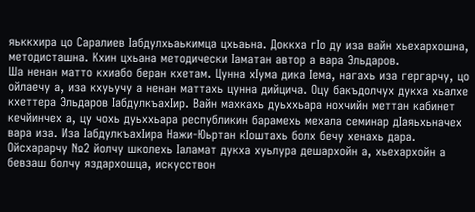яьккхира цо Саралиев Iабдулхьаькимца цхьаьна. Доккха гIо ду иза вайн хьехархошна, методисташна. Кхин цхьана методически Iаматан автор а вара Эльдаров.
Ша ненан матто кхиабо беран кхетам. Цунна хIума дика Iема, нагахь иза гергарчу, цо ойлаечу а, иза кхуьучу а ненан маттахь цунна дийцича. Оцу бакъдолчух дукха хьалхе кхеттера Эльдаров IабдулкъахIир. Вайн махкахь дуьххьара нохчийн меттан кабинет кечйинчех а, цу чохь дуьххьара республикин барамехь мехала семинар дIаяьхьначех вара иза. Иза IабдулкъахIира Нажи-Юьртан кIоштахь болх бечу хенахь дара. Ойсхарарчу №2 йолчу школехь Iаламат дукха хуьлура дешархойн а, хьехархойн а бевзаш болчу яздархошца, искусствон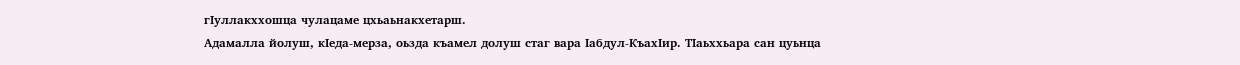гIуллакххошца чулацаме цхьаьнакхетарш.
Адамалла йолуш, кIеда-мерза, оьзда къамел долуш стаг вара Iабдул-КъахIир. ТIаьххьара сан цуьнца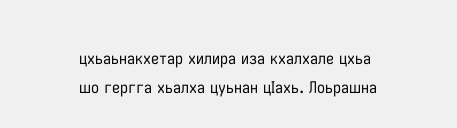цхьаьнакхетар хилира иза кхалхале цхьа шо гергга хьалха цуьнан цIахь. Лоьрашна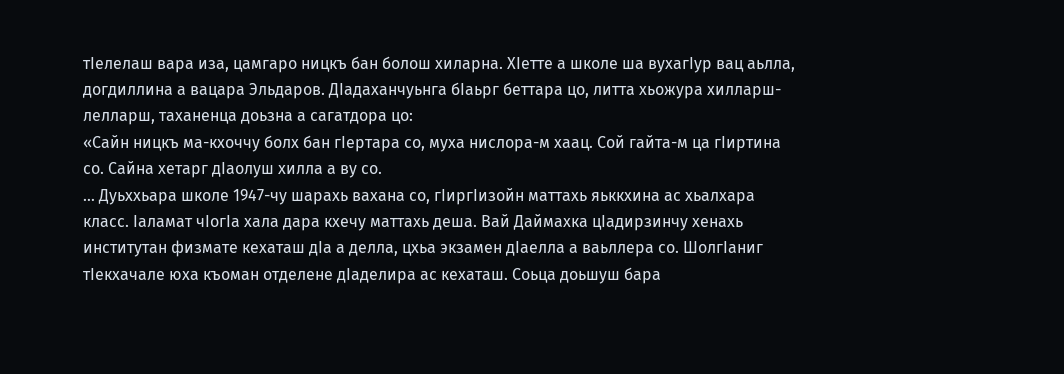тIелелаш вара иза, цамгаро ницкъ бан болош хиларна. ХIетте а школе ша вухагIур вац аьлла, догдиллина а вацара Эльдаров. ДIадаханчуьнга бIаьрг беттара цо, литта хьожура хилларш-лелларш, таханенца доьзна а сагатдора цо:
«Сайн ницкъ ма-кхоччу болх бан гIертара со, муха нислора-м хаац. Сой гайта-м ца гIиртина со. Сайна хетарг дIаолуш хилла а ву со.
… Дуьххьара школе 1947-чу шарахь вахана со, гIиргIизойн маттахь яьккхина ас хьалхара класс. Iаламат чIогIа хала дара кхечу маттахь деша. Вай Даймахка цIадирзинчу хенахь институтан физмате кехаташ дIа а делла, цхьа экзамен дIаелла а ваьллера со. ШолгIаниг тIекхачале юха къоман отделене дIаделира ас кехаташ. Соьца доьшуш бара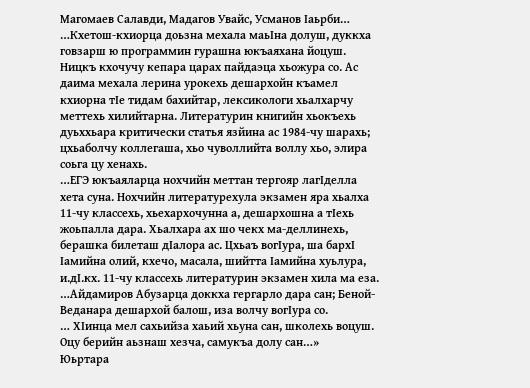Магомаев Салавди, Мадагов Увайс, Усманов Iаьрби…
…Кхетош-кхиорца доьзна мехала маьIна долуш, дуккха говзарш ю программин гурашна юкъаяхана йоцуш. Ницкъ кхочучу кепара царах пайдаэца хьожура со. Ас даима мехала лерина урокехь дешархойн къамел кхиорна тIе тидам бахийтар, лексикологи хьалхарчу меттехь хилийтарна. Литературин книгийн хьокъехь дуьххьара критически статья язйина ас 1984-чу шарахь; цхьаболчу коллегаша, хьо чуволлийта воллу хьо, элира соьга цу хенахь.
…ЕГЭ юкъаяларца нохчийн меттан тергояр лагIделла хета суна. Нохчийн литературехула экзамен яра хьалха 11-чу классехь, хьехархочунна а, дешархошна а тIехь жоьпалла дара. Хьалхара ах шо чекх ма-деллинехь, берашка билеташ дIалора ас. Цхьаъ вогIура, ша бархI Iамийна олий, кхечо, масала, шийтта Iамийна хуьлура, и.дI.кх. 11-чу классехь литературин экзамен хила ма еза.
…Айдамиров Абузарца доккха гергарло дара сан; Беной-Веданара дешархой балош, иза волчу вогIура со.
… ХIинца мел сахьийза хаьий хьуна сан, школехь воцуш. Оцу берийн аьзнаш хезча, самукъа долу сан…»
Юьртара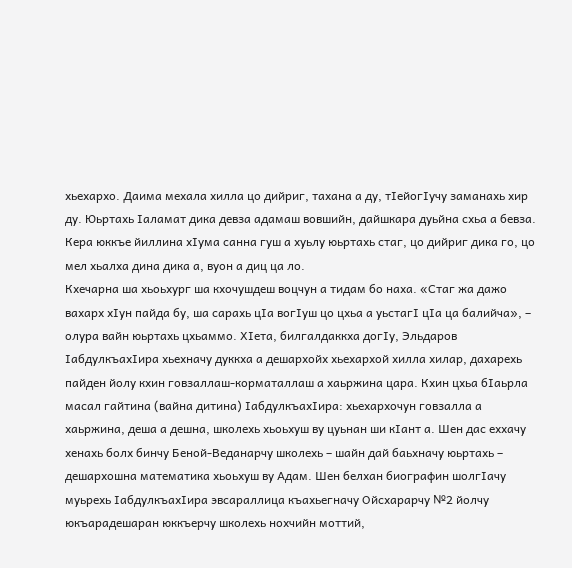хьехархо. Даима мехала хилла цо дийриг, тахана а ду, тIейогIучу заманахь хир ду. Юьртахь Iаламат дика девза адамаш вовшийн, дайшкара дуьйна схьа а бевза. Кера юккъе йиллина хIума санна гуш а хуьлу юьртахь стаг, цо дийриг дика го, цо мел хьалха дина дика а, вуон а диц ца ло.
Кхечарна ша хьоьхург ша кхочушдеш воцчун а тидам бо наха. «Стаг жа дажо вахарх хIун пайда бу, ша сарахь цIа вогIуш цо цхьа а уьстагI цIа ца балийча», – олура вайн юьртахь цхьаммо. ХIета, билгалдаккха догIу, Эльдаров IабдулкъахIира хьехначу дуккха а дешархойх хьехархой хилла хилар, дахарехь пайден йолу кхин говзаллаш-корматаллаш а хаьржина цара. Кхин цхьа бIаьрла масал гайтина (вайна дитина) IабдулкъахIира: хьехархочун говзалла а хаьржина, деша а дешна, школехь хьоьхуш ву цуьнан ши кIант а. Шен дас еххачу хенахь болх бинчу Беной-Веданарчу школехь – шайн дай баьхначу юьртахь – дешархошна математика хьоьхуш ву Адам. Шен белхан биографин шолгIачу муьрехь IабдулкъахIира эвсараллица къахьегначу Ойсхарарчу №2 йолчу юкъарадешаран юккъерчу школехь нохчийн моттий,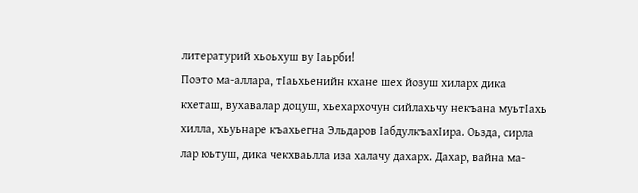литературий хьоьхуш ву Iаьрби!
Поэто ма-аллара, тIаьхьенийн кхане шех йозуш хиларх дика кхеташ, вухавалар доцуш, хьехархочун сийлахьчу некъана муьтIахь хилла, хьуьнаре къахьегна Эльдаров IабдулкъахIира. Оьзда, сирла лар юьтуш, дика чекхваьлла иза халачу дахарх. Дахар, вайна ма-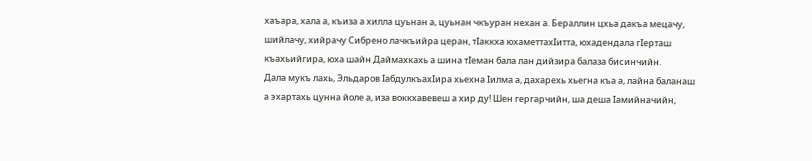хаъара, хала а, къиза а хилла цуьнан а, цуьнан чкъуран нехан а. Бераллин цхьа дакъа мецачу, шийлачу, хийрачу Сибрено лачкъийра церан, тIаккха юхаметтахIитта, юхадендала гIерташ къахьийгира, юха шайн Даймахкахь а шина тIеман бала лан дийзира балаза бисинчийн.
Дала мукъ лахь, Эльдаров IабдулкъахIира хьехна Iилма а, дахарехь хьегна къа а, лайна баланаш а эхартахь цунна йоле а, иза воккхавевеш а хир ду! Шен гергарчийн, ша деша Iамийначийн,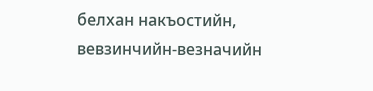белхан накъостийн, вевзинчийн-везначийн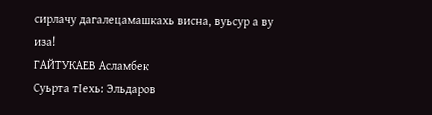сирлачу дагалецамашкахь висна, вуьсур а ву иза!
ГАЙТУКАЕВ Асламбек
Суьрта тIехь: Эльдаров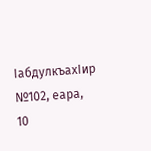IабдулкъахIир
№102, еара, 10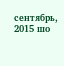сентябрь, 2015 шо